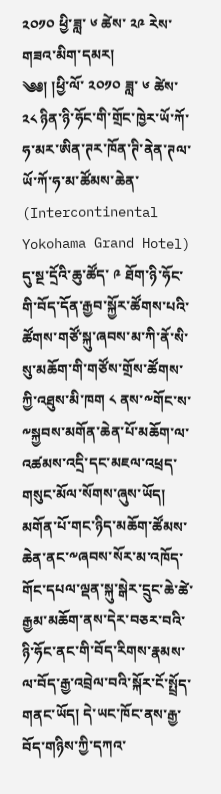༢༠༡༠ ཕྱི་ཟླ་ ༦ ཚེས་ ༢༩ རེས་གཟའ་མིག་དམར།
༄༅། །ཕྱི་ལོ་ ༢༠༡༠ ཟླ་ ༦ ཚེས་ ༢༨ ཉིན་ཉི་ཧོང་གི་གྲོང་ཁྱེར་ཡོ་ཀོ་ཧ་མར་ཨིན་ཊར་ཁོན་ཊི་ནེན་ཊལ་ཡོ་ཀོ་ཧ་མ་ཚོམས་ཆེན་ (Intercontinental Yokohama Grand Hotel) དུ་སྔ་དྲོའི་ཆུ་ཚོད་ ༩ ཐོག་ཉི་ཧོང་གི་བོད་དོན་རྒྱབ་སྐྱོར་ཚོགས་པའི་ཚོགས་གཙོ་སྐུ་ཞབས་མ་ཀི་ནོ་སི་སུ་མཆོག་གི་གཙོས་གྲོས་ཚོགས་ཀྱི་འཐུས་མི་ཁག ༨ ནས་༸གོང་ས་༸སྐྱབས་མགོན་ཆེན་པོ་མཆོག་ལ་འཚམས་འདྲི་དང་མཇལ་འཕྲད་གསུང་མོལ་སོགས་ཞུས་ཡོད། མགོན་པོ་གང་ཉིད་མཆོག་ཚོམས་ཆེན་ནང་༸ཞབས་སོར་མ་འཁོད་གོང་དཔལ་ལྡན་སྐུ་སྒེར་དྲུང་ཆེ་ཚེ་རྒྱམ་མཆོག་ནས་དེར་བཅར་བའི་ཉི་ཧོང་ནང་གི་བོད་རིགས་རྣམས་ལ་བོད་རྒྱ་འབྲེལ་བའི་སྐོར་ངོ་སྤྲོད་གནང་ཡོད། དེ་ཡང་ཁོང་ནས་རྒྱ་བོད་གཉིས་ཀྱི་དཀའ་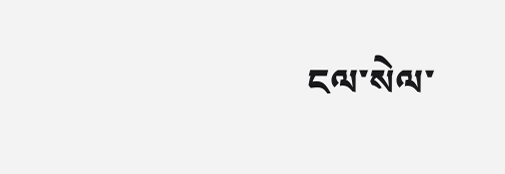ངལ་སེལ་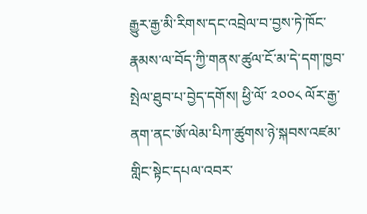རྒྱུར་རྒྱ་མི་རིགས་དང་འབྲེལ་བ་བྱས་ཏེ་ཁོང་རྣམས་ལ་བོད་ཀྱི་གནས་ཚུལ་ངོ་མ་དེ་དག་ཁྱབ་སྤེལ་ཐུབ་པ་བྱེད་དགོས། ཕྱི་ལོ་ ༢༠༠༨ ལོར་རྒྱ་ནག་ནང་ཨོ་ལེམ་པིཀ་ཚུགས་ཉེ་སྐབས་འཛམ་གླིང་སྟེང་དཔལ་འབར་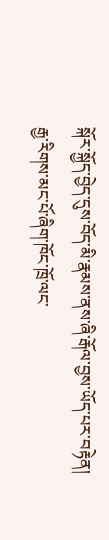སྐོར་སྐྱོད་བྱེད་དུས་བོད་མི་རྣམས་ནས་ཞི་རྒོལ་བྱས་ཡོད་པར་བརྟེན། རྒྱ་རིགས་མང་པོ་ཞིག་ཁོང་ཁྲོ་ལང་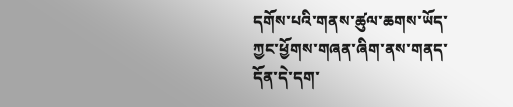དགོས་པའི་གནས་ཚུལ་ཆགས་ཡོད་ཀྱང་ཕྱོགས་གཞན་ཞིག་ནས་གནད་དོན་དེ་དག་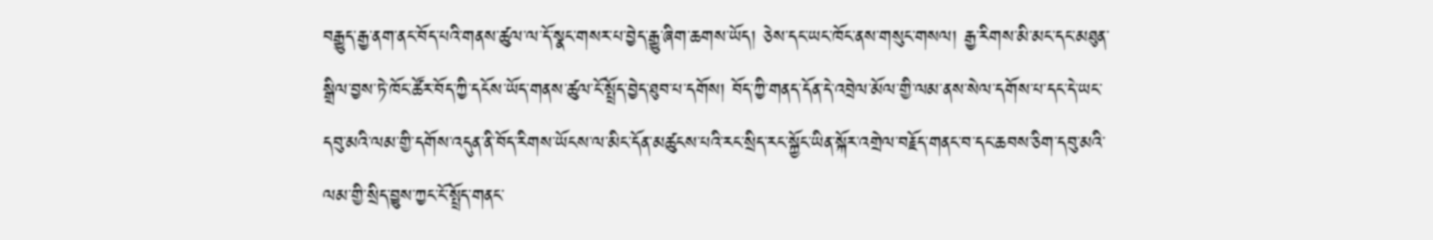བརྒྱུད་རྒྱ་ནག་ནང་བོད་པའི་གནས་ཚུལ་ལ་དོ་སྣང་གསར་པ་བྱེད་རྒྱུ་ཞིག་ཆགས་ཡོད། ཅེས་དང་ཡང་ཁོང་ནས་གསུང་གསལ། རྒྱ་རིགས་མི་མང་དང་མཐུན་སྒྲིལ་བྱས་ཏེ་ཁོང་ཚོར་བོད་ཀྱི་དངོས་ཡོད་གནས་ཚུལ་ངོ་སྤྲོད་བྱེད་ཐུབ་པ་དགོས། བོད་ཀྱི་གནད་དོན་དེ་འབྲེལ་མོལ་གྱི་ལམ་ནས་སེལ་དགོས་པ་དང་དེ་ཡང་དབུ་མའི་ལམ་གྱི་དགོས་འདུན་ནི་བོད་རིགས་ཡོངས་ལ་མིང་དོན་མཚུངས་པའི་རང་སྲིད་རང་སྐྱོང་ཡིན་སྐོར་འགྲེལ་བརྗོད་གནང་བ་དང་ཆབས་ཅིག་དབུ་མའི་ལམ་གྱི་སྲིད་བྱུས་ཀྱང་ངོ་སྤྲོད་གནང་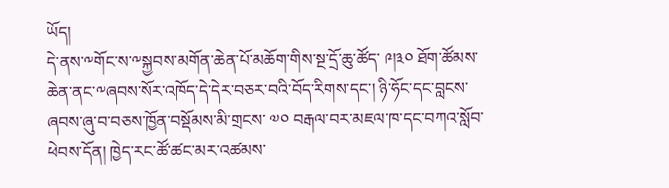ཡོད།
དེ་ནས་༸གོང་ས་༸སྐྱབས་མགོན་ཆེན་པོ་མཆོག་གིས་སྔ་དྲོ་ཆུ་ཚོད་ ༩།༣༠ ཐོག་ཚོམས་ཆེན་ནང་༸ཞབས་སོར་འཁོད་དེ་དེར་བཅར་བའི་བོད་རིགས་དང་། ཉི་ཧོང་དང་བླངས་ཞབས་ཞུ་བ་བཅས་ཁྱོན་བསྡོམས་མི་གྲངས་ ༧༠ བརྒལ་བར་མཇལ་ཁ་དང་བཀའ་སློབ་ཕེབས་དོན། ཁྱེད་རང་ཚོ་ཚང་མར་འཚམས་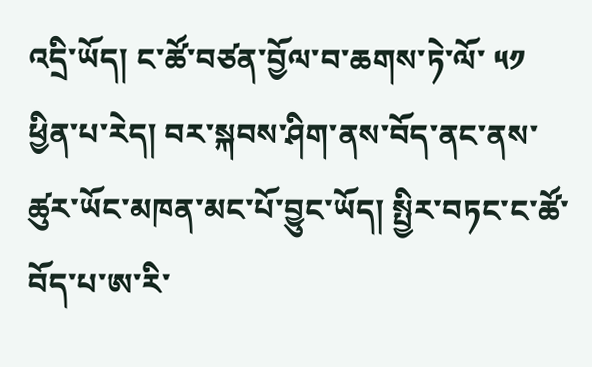འདྲི་ཡོད། ང་ཚོ་བཙན་བྱོལ་བ་ཆགས་ཏེ་ལོ་ ༥༡ ཕྱིན་པ་རེད། བར་སྐབས་ཤིག་ནས་བོད་ནང་ནས་ཚུར་ཡོང་མཁན་མང་པོ་བྱུང་ཡོད། སྤྱིར་བཏང་ང་ཚོ་བོད་པ་ཨ་རི་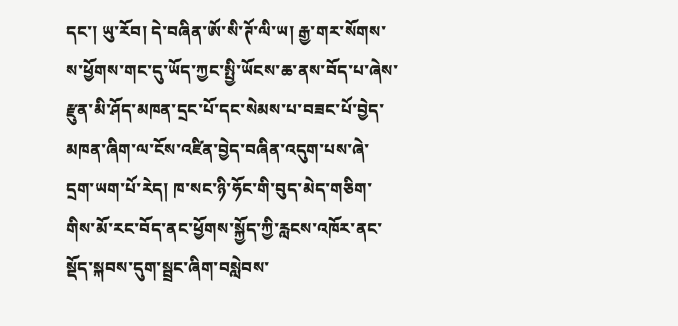དང་། ཡུ་རོབ། དེ་བཞིན་ཨོ་སི་ཊོ་ལི་ཡ། རྒྱ་གར་སོགས་ས་ཕྱོགས་གང་དུ་ཡོད་ཀྱང་སྤྱི་ཡོངས་ཆ་ནས་བོད་པ་ཞེས་རྫུན་མི་ཤོད་མཁན་དྲང་པོ་དང་སེམས་པ་བཟང་པོ་བྱེད་མཁན་ཞིག་ལ་ངོས་འཛིན་བྱེད་བཞིན་འདུག་པས་ཞེ་དྲག་ཡག་པོ་རེད། ཁ་སང་ཉི་ཧོང་གི་བུད་མེད་གཅིག་གིས་མོ་རང་བོད་ནང་ཕྱོགས་སྐྱོད་ཀྱི་རླངས་འཁོར་ནང་སྡོད་སྐབས་དུག་སྦྲང་ཞིག་བསླེབས་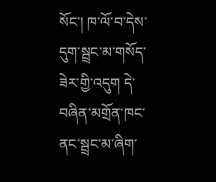སོང་། ཁ་ལོ་བ་དེས་དུག་སྦྲང་མ་གསོད་ཟེར་གྱི་འདུག དེ་བཞིན་མགྲོན་ཁང་ནང་སྦྲང་མ་ཞིག་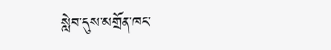སླེབ་དུས་མགྲོན་ཁང་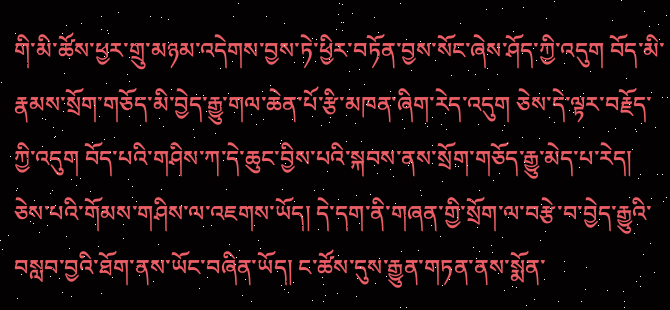གི་མི་ཚོས་ཕྱར་གྲུ་མཉམ་འདེགས་བྱས་ཏེ་ཕྱིར་བཏོན་བྱས་སོང་ཞེས་ཤོད་ཀྱི་འདུག བོད་མི་རྣམས་སྲོག་གཅོད་མི་བྱེད་རྒྱུ་གལ་ཆེན་པོ་རྩི་མཁན་ཞིག་རེད་འདུག ཅེས་དེ་ལྟར་བརྗོད་ཀྱི་འདུག བོད་པའི་གཤིས་ཀ་དེ་ཆུང་བྱིས་པའི་སྐབས་ནས་སྲོག་གཅོད་རྒྱུ་མེད་པ་རེད། ཅེས་པའི་གོམས་གཤིས་ལ་འཇགས་ཡོད། དེ་དག་ནི་གཞན་གྱི་སྲོག་ལ་བརྩེ་བ་བྱེད་རྒྱུའི་བསླབ་བྱའི་ཐོག་ནས་ཡོང་བཞིན་ཡོད། ང་ཚོས་དུས་རྒྱུན་གཏན་ནས་སྨོན་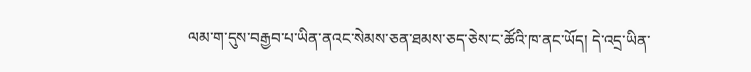ལམ་ག་དུས་བརྒྱབ་པ་ཡིན་ནའང་སེམས་ཅན་ཐམས་ཅད་ཅེས་ང་ཚོའི་ཁ་ནང་ཡོད། དེ་འདྲ་ཡིན་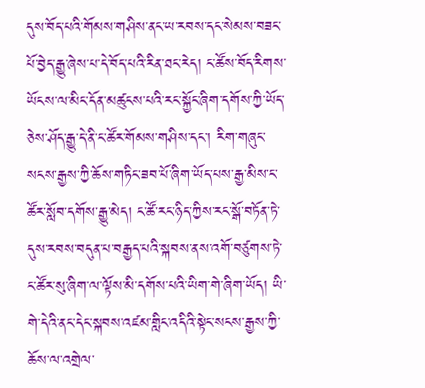དུས་བོད་པའི་གོམས་གཤིས་ནང་ཡ་རབས་དང་སེམས་བཟང་པོ་བྱེད་རྒྱུ་ཞེས་པ་དེ་བོད་པའི་རིན་ཐང་རེད། ང་ཚོས་བོད་རིགས་ཡོངས་ལ་མིང་དོན་མཚུངས་པའི་རང་སྐྱོང་ཞིག་དགོས་ཀྱི་ཡོད་ཅེས་ཤོད་རྒྱུ་དེ་ནི་ང་ཚོར་གོམས་གཤིས་དང་། རིག་གཞུང་སངས་རྒྱས་ཀྱི་ཆོས་གཏིང་ཟབ་པོ་ཞིག་ཡོད་པས་རྒྱ་མིས་ང་ཚོར་སློབ་དགོས་རྒྱུ་མེད། ང་ཚོ་རང་ཉིད་ཀྱིས་རང་སྒོ་བཏོན་ཏེ་དུས་རབས་བདུན་པ་བརྒྱད་པའི་སྐབས་ནས་འགོ་བཙུགས་ཏེ་ང་ཚོར་སུ་ཞིག་ལ་ལྟོས་མི་དགོས་པའི་ཡིག་གེ་ཞིག་ཡོད། ཡི་གེ་དེའི་ནང་དེང་སྐབས་འཛམ་གླིང་འདིའི་སྟེང་སངས་རྒྱས་ཀྱི་ཆོས་ལ་འགྲེལ་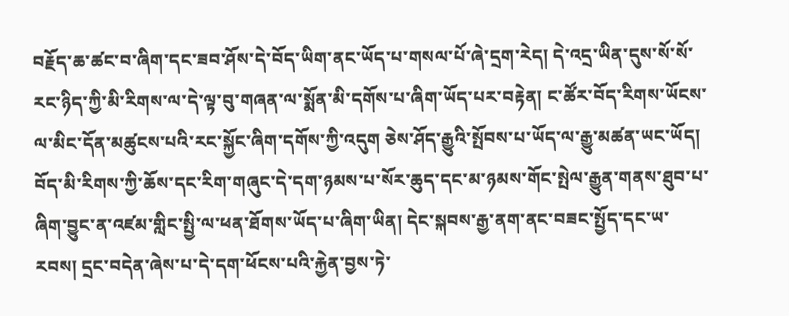བརྗོད་ཆ་ཚང་བ་ཞིག་དང་ཟབ་ཤོས་དེ་བོད་ཡིག་ནང་ཡོད་པ་གསལ་པོ་ཞེ་དྲག་རེད། དེ་འདྲ་ཡིན་དུས་སོ་སོ་རང་ཉིད་ཀྱི་མི་རིགས་ལ་དེ་ལྟ་བུ་གཞན་ལ་སྨོན་མི་དགོས་པ་ཞིག་ཡོད་པར་བརྟེན། ང་ཚོར་བོད་རིགས་ཡོངས་ལ་མིང་དོན་མཚུངས་པའི་རང་སྐྱོང་ཞིག་དགོས་ཀྱི་འདུག ཅེས་ཤོད་རྒྱུའི་སྤོབས་པ་ཡོད་ལ་རྒྱུ་མཚན་ཡང་ཡོད། བོད་མི་རིགས་ཀྱི་ཆོས་དང་རིག་གཞུང་དེ་དག་ཉམས་པ་སོར་ཆུད་དང་མ་ཉམས་གོང་སྤེལ་རྒྱུན་གནས་ཐུབ་པ་ཞིག་བྱུང་ན་འཛམ་གླིང་སྤྱི་ལ་ཕན་ཐོགས་ཡོད་པ་ཞིག་ཡིན། དེང་སྐབས་རྒྱ་ནག་ནང་བཟང་སྤྱོད་དང་ཡ་རབས། དྲང་བདེན་ཞེས་པ་དེ་དག་ཕོངས་པའི་རྐྱེན་བྱས་ཏེ་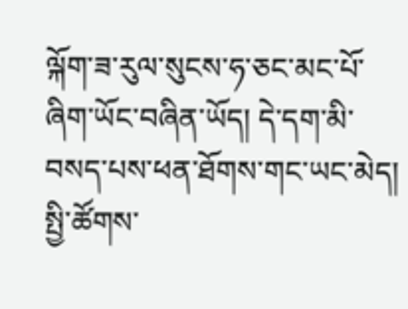ལྐོག་ཟ་རུལ་སུངས་ཧ་ཅང་མང་པོ་ཞིག་ཡོང་བཞིན་ཡོད། དེ་དག་མི་བསད་པས་ཕན་ཐོགས་གང་ཡང་མེད།
སྤྱི་ཚོགས་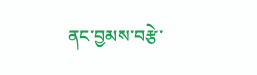ནང་བྱམས་བརྩེ་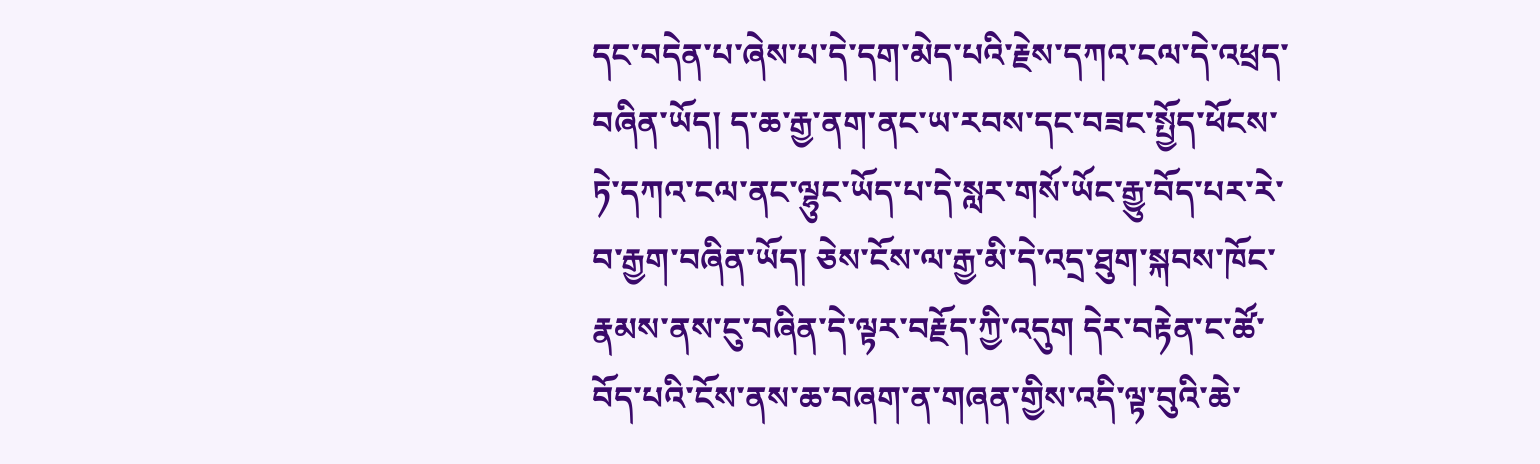དང་བདེན་པ་ཞེས་པ་དེ་དག་མེད་པའི་རྗེས་དཀའ་ངལ་དེ་འཕྲད་བཞིན་ཡོད། ད་ཆ་རྒྱ་ནག་ནང་ཡ་རབས་དང་བཟང་སྤྱོད་ཕོངས་ཏེ་དཀའ་ངལ་ནང་ལྷུང་ཡོད་པ་དེ་སླར་གསོ་ཡོང་རྒྱུ་བོད་པར་རེ་བ་རྒྱག་བཞིན་ཡོད། ཅེས་ངོས་ལ་རྒྱ་མི་དེ་འདྲ་ཐུག་སྐབས་ཁོང་རྣམས་ནས་ངུ་བཞིན་དེ་ལྟར་བརྗོད་ཀྱི་འདུག དེར་བརྟེན་ང་ཚོ་བོད་པའི་ངོས་ནས་ཆ་བཞག་ན་གཞན་གྱིས་འདི་ལྟ་བུའི་ཆེ་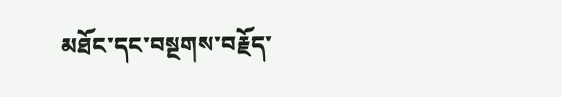མཐོང་དང་བསྔགས་བརྗོད་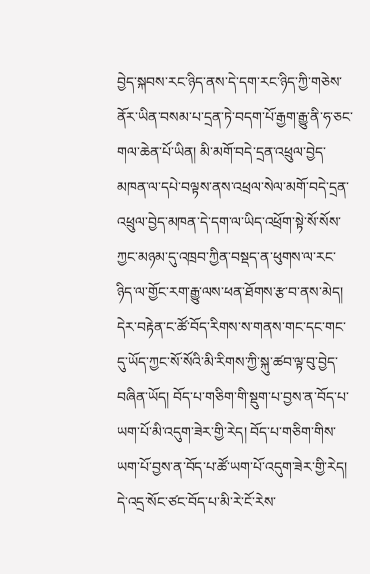བྱེད་སྐབས་རང་ཉིད་ནས་དེ་དག་རང་ཉིད་ཀྱི་གཅེས་ནོར་ཡིན་བསམ་པ་དྲན་ཏེ་བདག་པོ་རྒྱག་རྒྱུ་ནི་ཧ་ཅང་གལ་ཆེན་པོ་ཡིན། མི་མགོ་བདེ་དྲན་འཕྲུལ་བྱེད་མཁན་ལ་དཔེ་བལྟས་ནས་འཕྲལ་སེལ་མགོ་བདེ་དྲན་འཕྲུལ་བྱེད་མཁན་དེ་དག་ལ་ཡིད་འཕྲོག་སྟེ་སོ་སོས་ཀྱང་མཉམ་དུ་འཁྲབ་ཀྱིན་བསྡད་ན་ཕུགས་ལ་རང་ཉིད་ལ་གྱོང་རག་རྒྱུ་ལས་ཕན་ཐོགས་རྩ་བ་ནས་མེད། དེར་བརྟེན་ང་ཚོ་བོད་རིགས་ས་གནས་གང་དང་གང་དུ་ཡོད་ཀྱང་སོ་སོའི་མི་རིགས་ཀྱི་སྐུ་ཚབ་ལྟ་བུ་བྱེད་བཞིན་ཡོད། བོད་པ་གཅིག་གི་སྡུག་པ་བྱས་ན་བོད་པ་ཡག་པོ་མི་འདུག་ཟེར་གྱི་རེད། བོད་པ་གཅིག་གིས་ཡག་པོ་བྱས་ན་བོད་པ་ཚོ་ཡག་པོ་འདུག་ཟེར་གྱི་རེད། དེ་འདྲ་སོང་ཙང་བོད་པ་མི་རེ་ངོ་རེས་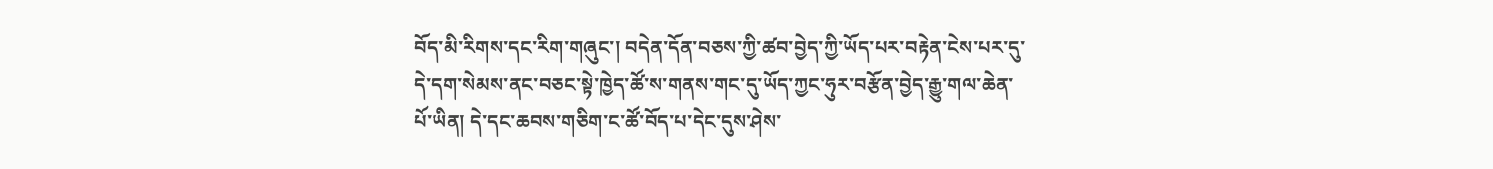བོད་མི་རིགས་དང་རིག་གཞུང་། བདེན་དོན་བཅས་ཀྱི་ཚབ་བྱེད་ཀྱི་ཡོད་པར་བརྟེན་ངེས་པར་དུ་དེ་དག་སེམས་ནང་བཅང་སྟེ་ཁྱེད་ཚོ་ས་གནས་གང་དུ་ཡོད་ཀྱང་ཧུར་བརྩོན་བྱེད་རྒྱུ་གལ་ཆེན་པོ་ཡིན། དེ་དང་ཆབས་གཅིག་ང་ཚོ་བོད་པ་དེང་དུས་ཤེས་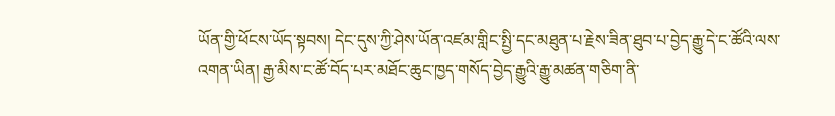ཡོན་གྱི་ཕོངས་ཡོད་སྟབས། དེང་དུས་ཀྱི་ཤེས་ཡོན་འཛམ་གླིང་སྤྱི་དང་མཐུན་པ་རྗེས་ཟིན་ཐུབ་པ་བྱེད་རྒྱུ་དེ་ང་ཚོའི་ལས་འགན་ཡིན། རྒྱ་མིས་ང་ཚོ་བོད་པར་མཐོང་ཆུང་ཁྱད་གསོད་བྱེད་རྒྱུའི་རྒྱུ་མཚན་གཅིག་ནི་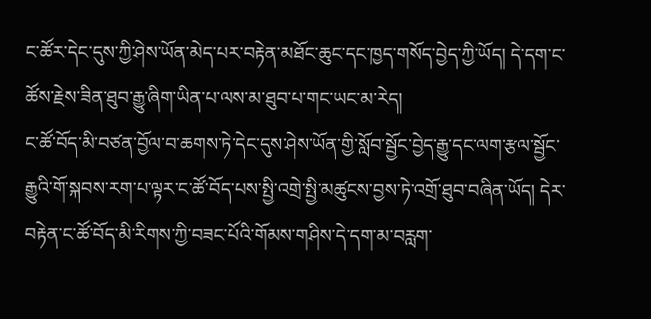ང་ཚོར་དེང་དུས་ཀྱི་ཤེས་ཡོན་མེད་པར་བརྟེན་མཐོང་ཆུང་དང་ཁྱད་གསོད་བྱེད་ཀྱི་ཡོད། དེ་དག་ང་ཚོས་རྗེས་ཟིན་ཐུབ་རྒྱུ་ཞིག་ཡིན་པ་ལས་མ་ཐུབ་པ་གང་ཡང་མ་རེད།
ང་ཚོ་བོད་མི་བཙན་བྱོལ་བ་ཆགས་ཏེ་དེང་དུས་ཤེས་ཡོན་གྱི་སློབ་སྦྱོང་བྱེད་རྒྱུ་དང་ལག་རྩལ་སྦྱོང་རྒྱུའི་གོ་སྐབས་རག་པ་ལྟར་ང་ཚོ་བོད་པས་སྤྱི་འགྲེ་སྤྱི་མཚུངས་བྱས་ཏེ་འགྲོ་ཐུབ་བཞིན་ཡོད། དེར་བརྟེན་ང་ཚོ་བོད་མི་རིགས་ཀྱི་བཟང་པོའི་གོམས་གཤིས་དེ་དག་མ་བརླག་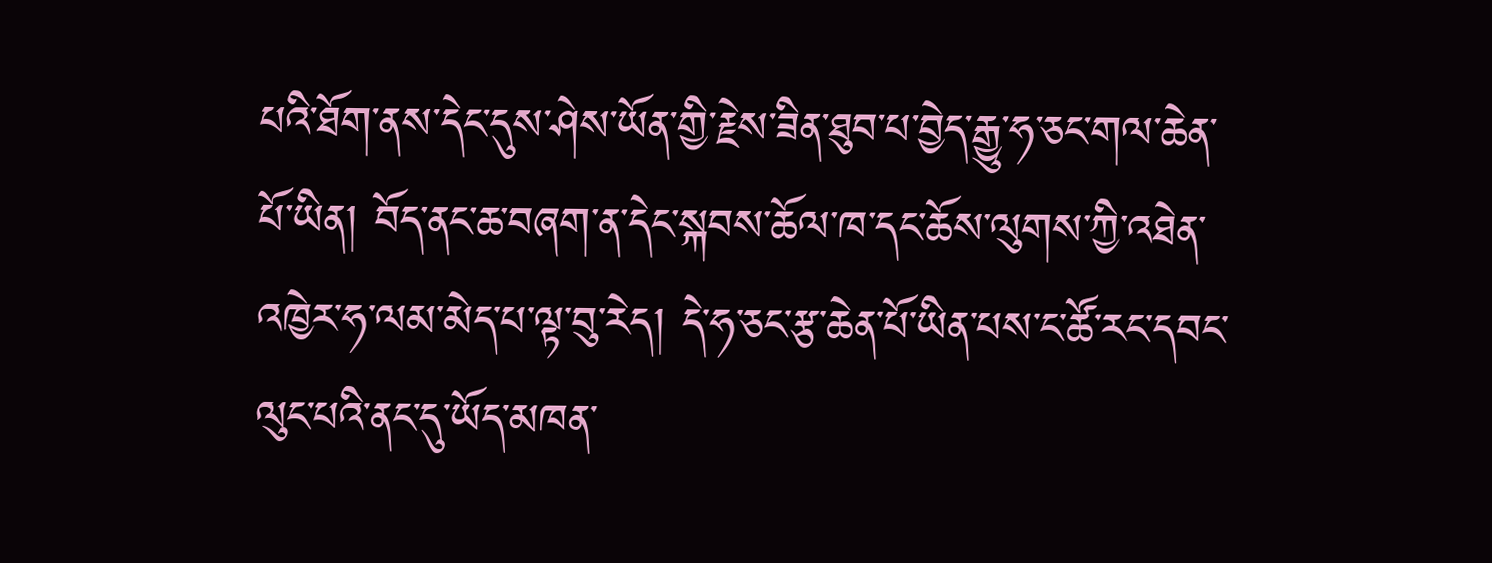པའི་ཐོག་ནས་དེང་དུས་ཤེས་ཡོན་གྱི་རྗེས་ཟིན་ཐུབ་པ་བྱེད་རྒྱུ་ཧ་ཅང་གལ་ཆེན་པོ་ཡིན། བོད་ནང་ཆ་བཞག་ན་དེང་སྐབས་ཆོལ་ཁ་དང་ཆོས་ལུགས་ཀྱི་འཐེན་འཁྱེར་ཧ་ལམ་མེད་པ་ལྟ་བུ་རེད། དེ་ཧ་ཅང་རྩ་ཆེན་པོ་ཡིན་པས་ང་ཚོ་རང་དབང་ལུང་པའི་ནང་དུ་ཡོད་མཁན་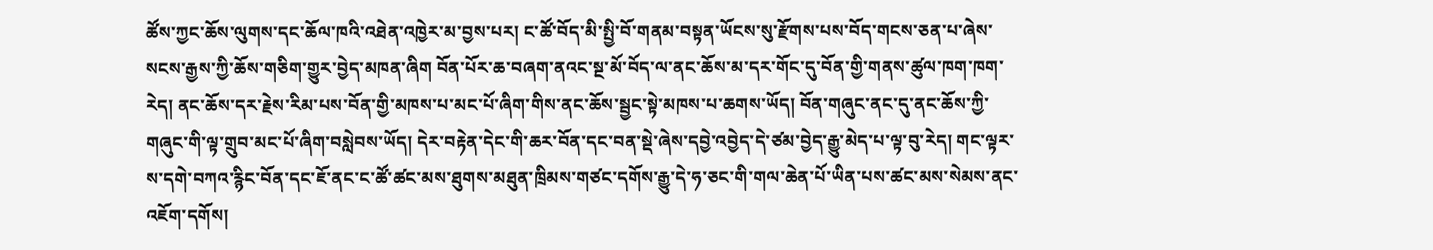ཚོས་ཀྱང་ཆོས་ལུགས་དང་ཆོལ་ཁའི་འཐེན་འཁྱེར་མ་བྱས་པར། ང་ཚོ་བོད་མི་སྤྱི་བོ་གནམ་བསྟན་ཡོངས་སུ་རྫོགས་པས་བོད་གངས་ཅན་པ་ཞེས་སངས་རྒྱས་ཀྱི་ཆོས་གཅིག་གྱུར་བྱེད་མཁན་ཞིག བོན་པོར་ཆ་བཞག་ནའང་སྔ་མོ་བོད་ལ་ནང་ཆོས་མ་དར་གོང་དུ་བོན་གྱི་གནས་ཚུལ་ཁག་ཁག་རེད། ནང་ཆོས་དར་རྗེས་རིམ་པས་བོན་གྱི་མཁས་པ་མང་པོ་ཞིག་གིས་ནང་ཆོས་སྦྱང་སྟེ་མཁས་པ་ཆགས་ཡོད། བོན་གཞུང་ནང་དུ་ནང་ཆོས་ཀྱི་གཞུང་གི་ལྟ་གྲུབ་མང་པོ་ཞིག་བསླེབས་ཡོད། དེར་བརྟེན་དེང་གི་ཆར་བོན་དང་བན་སྡེ་ཞེས་དབྱེ་འབྱེད་དེ་ཙམ་བྱེད་རྒྱུ་མེད་པ་ལྟ་བུ་རེད། གང་ལྟར་ས་དགེ་བཀའ་རྙིང་བོན་དང་ཇོ་ནང་ང་ཚོ་ཚང་མས་ཐུགས་མཐུན་ཁྲིམས་གཙང་དགོས་རྒྱུ་དེ་ཧ་ཅང་གི་གལ་ཆེན་པོ་ཡིན་པས་ཚང་མས་སེམས་ནང་འཇོག་དགོས།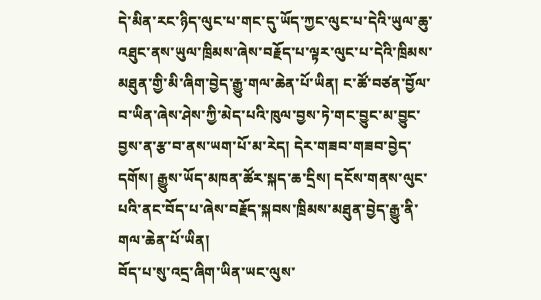དེ་མིན་རང་ཉིད་ལུང་པ་གང་དུ་ཡོད་ཀྱང་ལུང་པ་དེའི་ཡུལ་ཆུ་འཐུང་ནས་ཡུལ་ཁྲིམས་ཞེས་བརྗོད་པ་ལྟར་ལུང་པ་དེའི་ཁྲིམས་མཐུན་གྱི་མི་ཞིག་བྱེད་རྒྱུ་གལ་ཆེན་པོ་ཡིན། ང་ཚོ་བཙན་བྱོལ་བ་ཡིན་ཞེས་ཤེས་ཀྱི་མེད་པའི་ཁུལ་བྱས་ཏེ་གང་བྱུང་མ་བྱུང་བྱས་ན་རྩ་བ་ནས་ཡག་པོ་མ་རེད། དེར་གཟབ་གཟབ་བྱེད་དགོས། རྒྱུས་ཡོད་མཁན་ཚོར་སྐད་ཆ་དྲིས། དངོས་གནས་ལུང་པའི་ནང་བོད་པ་ཞེས་བརྗོད་སྐབས་ཁྲིམས་མཐུན་བྱེད་རྒྱུ་ནི་གལ་ཆེན་པོ་ཡིན།
བོད་པ་སུ་འདྲ་ཞིག་ཡིན་ཡང་ལུས་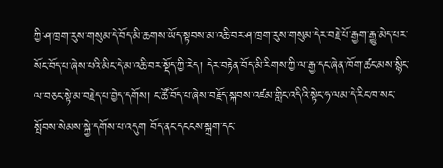ཀྱི་ཤ་ཁྲག་རུས་གསུམ་དེ་བོད་མི་ཆགས་ཡོད་སྟབས་མ་འཆི་བར་ཤ་ཁྲག་རུས་གསུམ་དེར་བརྗེ་པོ་རྒྱག་རྒྱུ་མེད་པར་སོང་བོད་པ་ཞེས་པའི་མིང་དེ་མ་འཆི་བར་སྡོད་ཀྱི་རེད། དེར་བརྟེན་བོད་མི་རིགས་ཀྱི་ལ་རྒྱ་དང་ཞེན་ཁོག་ཚང་མས་སྙིང་ལ་བཅང་སྟེ་མ་བརྗེད་པ་བྱེད་དགོས། ང་ཚོ་བོད་པ་ཞེས་བརྗོད་སྐབས་འཛམ་གླིང་འདིའི་སྟེང་ཧ་ལམ་དེ་རིང་ཁ་སང་སྤོབས་སེམས་སྐྱེ་དགོས་པ་འདུག བོད་ནང་དངངས་སྐྲག་དང་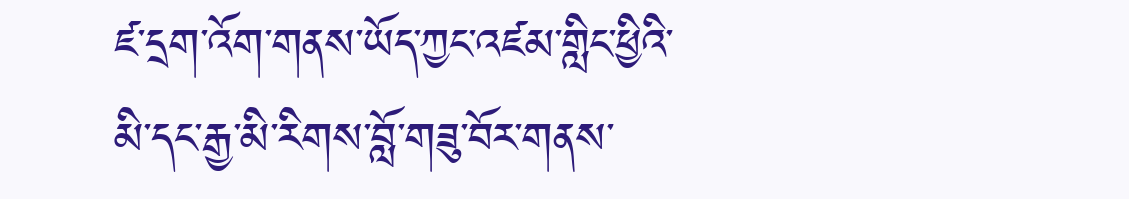ཛ་དྲག་འོག་གནས་ཡོད་ཀྱང་འཛམ་གླིང་ཕྱིའི་མི་དང་རྒྱ་མི་རིགས་བློ་གཟུ་བོར་གནས་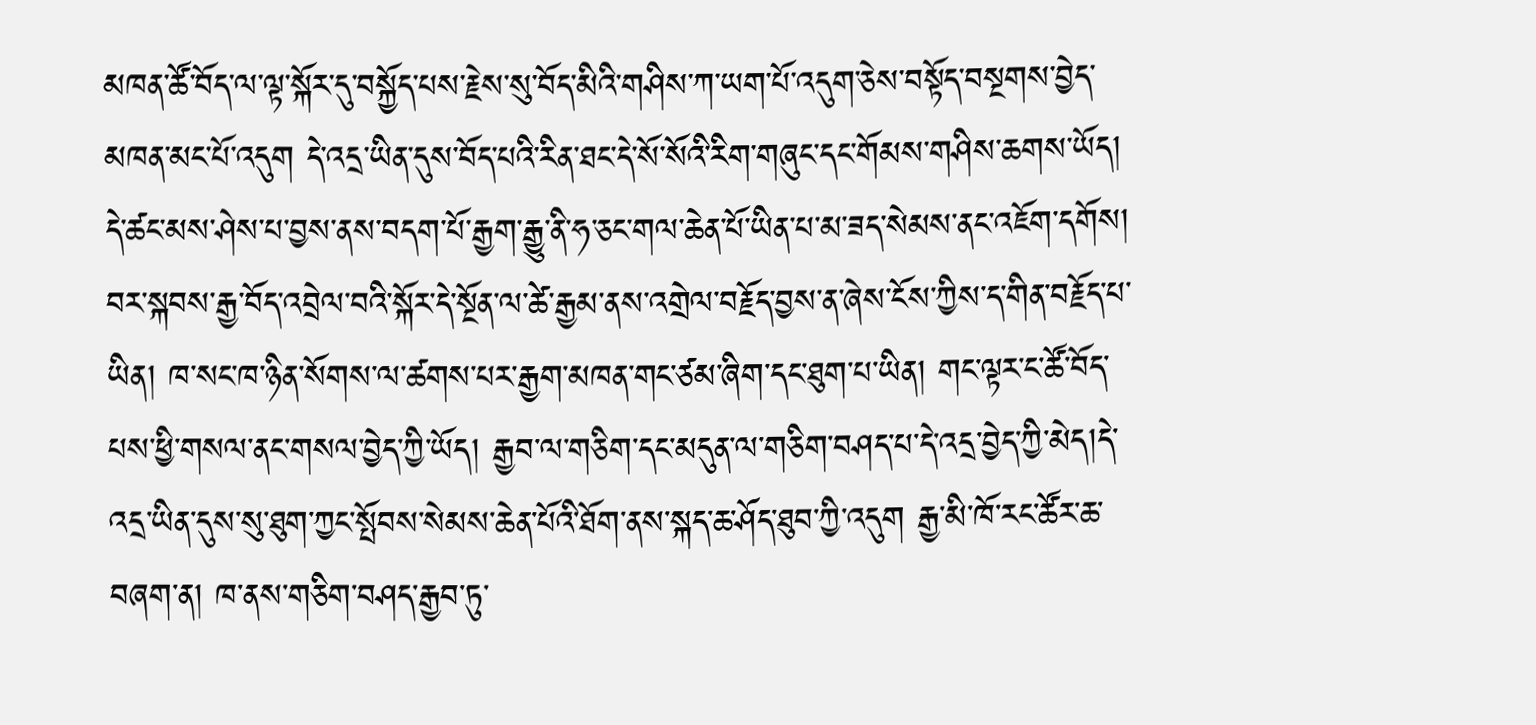མཁན་ཚོ་བོད་ལ་ལྟ་སྐོར་དུ་བསྐྱོད་པས་རྗེས་སུ་བོད་མིའི་གཤིས་ཀ་ཡག་པོ་འདུག་ཅེས་བསྟོད་བསྔགས་བྱེད་མཁན་མང་པོ་འདུག དེ་འདྲ་ཡིན་དུས་བོད་པའི་རིན་ཐང་དེ་སོ་སོའི་རིག་གཞུང་དང་གོམས་གཤིས་ཆགས་ཡོད། དེ་ཚང་མས་ཤེས་པ་བྱས་ནས་བདག་པོ་རྒྱག་རྒྱུ་ནི་ཧ་ཅང་གལ་ཆེན་པོ་ཡིན་པ་མ་ཟད་སེམས་ནང་འཇོག་དགོས། བར་སྐབས་རྒྱ་བོད་འབྲེལ་བའི་སྐོར་དེ་སྔོན་ལ་ཚེ་རྒྱམ་ནས་འགྲེལ་བརྗོད་བྱས་ན་ཞེས་ངོས་ཀྱིས་ད་གིན་བརྗོད་པ་ཡིན། ཁ་སང་ཁ་ཉིན་སོགས་ལ་ཚགས་པར་རྒྱག་མཁན་གང་ཙམ་ཞིག་དང་ཐུག་པ་ཡིན། གང་ལྟར་ང་ཚོ་བོད་པས་ཕྱི་གསལ་ནང་གསལ་བྱེད་ཀྱི་ཡོད། རྒྱབ་ལ་གཅིག་དང་མདུན་ལ་གཅིག་བཤད་པ་དེ་འདྲ་བྱེད་ཀྱི་མེད།དེ་འདྲ་ཡིན་དུས་སུ་ཐུག་ཀྱང་སྤོབས་སེམས་ཆེན་པོའི་ཐོག་ནས་སྐད་ཆ་ཤོད་ཐུབ་ཀྱི་འདུག རྒྱ་མི་ཁོ་རང་ཚོར་ཆ་བཞག་ན། ཁ་ནས་གཅིག་བཤད་རྒྱབ་ཏུ་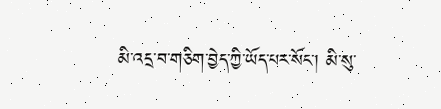མི་འདྲ་བ་གཅིག་བྱེད་ཀྱི་ཡོད་པར་སོང་། མི་སུ་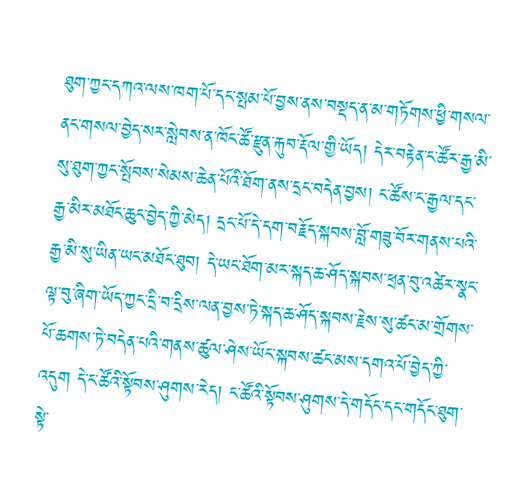ཐུག་ཀྱང་དཀའ་ལས་ཁག་པོ་དང་སྤམ་པོ་བྱས་ནས་བསྡད་ན་མ་གཏོགས་ཕྱི་གསལ་ནང་གསལ་བྱེད་སར་སླེབས་ན་ཁོང་ཚོ་རྫུན་རྐུབ་རྡོལ་གྱི་ཡོད། དེར་བརྟེན་ང་ཚོར་རྒྱ་མི་སུ་ཐུག་ཀྱང་སྤོབས་སེམས་ཆེན་པོའི་ཐོག་ནས་དྲང་བདེན་བྱས། ང་ཚོས་ང་རྒྱལ་དང་རྒྱ་མིར་མཐོང་ཆུང་བྱེད་ཀྱི་མེད། དྲང་པོ་དེ་དག་བརྗོད་སྐབས་བློ་གཟུ་བོར་གནས་པའི་རྒྱ་མི་སུ་ཡིན་ཡང་མཐོང་ཐུབ། དེ་ཡང་ཐོག་མར་སྐད་ཆ་ཤོད་སྐབས་ཕྲན་བུ་འཚེར་སྣང་ལྟ་བུ་ཞིག་ཡོད་ཀྱང་དྲི་བ་དྲིས་ལན་བྱས་ཏེ་སྐད་ཆ་ཤོད་སྐབས་རྗེས་སུ་ཚང་མ་གྲོགས་པོ་ཆགས་ཏེ་བདེན་པའི་གནས་ཚུལ་ཤེས་ཡོང་སྐབས་ཚང་མས་དགའ་པོ་བྱེད་ཀྱི་འདུག དེ་ང་ཚོའི་སྟོབས་ཤུགས་རེད། ང་ཚོའི་སྟོབས་ཤུགས་དེ་གདོང་དང་གདོང་ཐུག་སྟེ་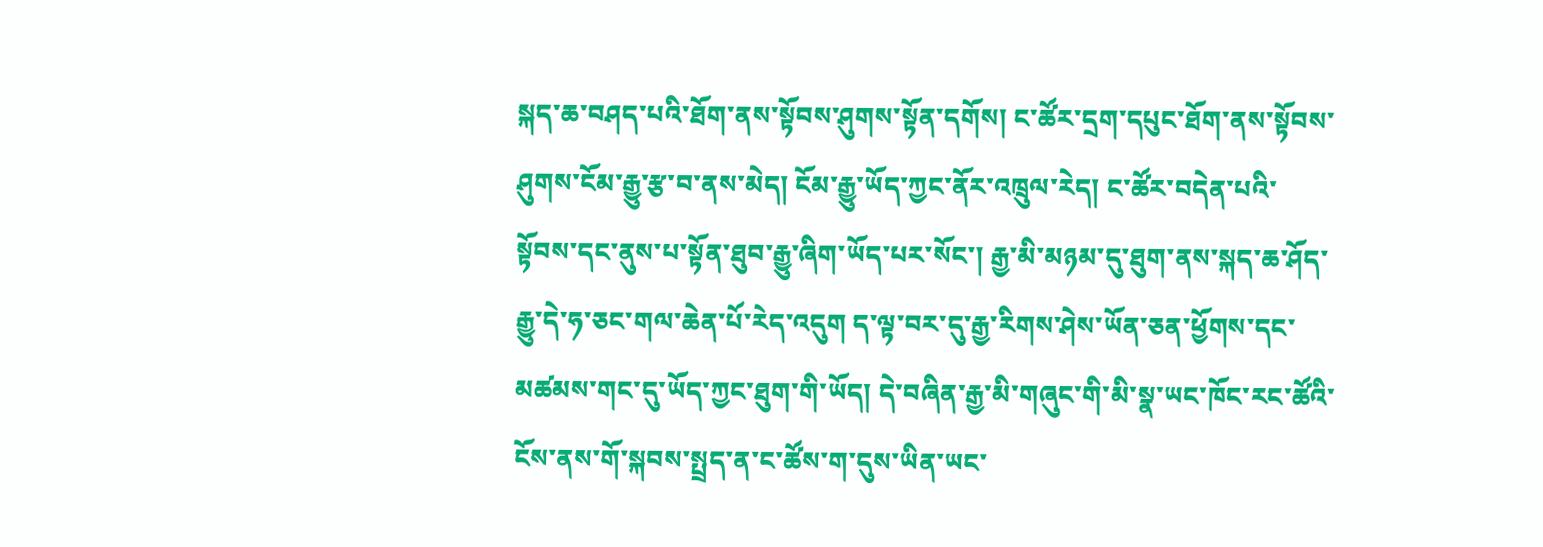སྐད་ཆ་བཤད་པའི་ཐོག་ནས་སྟོབས་ཤུགས་སྟོན་དགོས། ང་ཚོར་དྲག་དཔུང་ཐོག་ནས་སྟོབས་ཤུགས་ངོམ་རྒྱུ་རྩ་བ་ནས་མེད། ངོམ་རྒྱུ་ཡོད་ཀྱང་ནོར་འཁྲུལ་རེད། ང་ཚོར་བདེན་པའི་སྟོབས་དང་ནུས་པ་སྟོན་ཐུབ་རྒྱུ་ཞིག་ཡོད་པར་སོང་། རྒྱ་མི་མཉམ་དུ་ཐུག་ནས་སྐད་ཆ་ཤོད་རྒྱུ་དེ་ཧ་ཅང་གལ་ཆེན་པོ་རེད་འདུག ད་ལྟ་བར་དུ་རྒྱ་རིགས་ཤེས་ཡོན་ཅན་ཕྱོགས་དང་མཚམས་གང་དུ་ཡོད་ཀྱང་ཐུག་གི་ཡོད། དེ་བཞིན་རྒྱ་མི་གཞུང་གི་མི་སྣ་ཡང་ཁོང་རང་ཚོའི་ངོས་ནས་གོ་སྐབས་སྤྲད་ན་ང་ཚོས་ག་དུས་ཡིན་ཡང་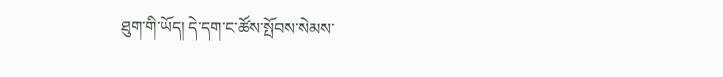ཐུག་གི་ཡོད། དེ་དག་ང་ཚོས་སྤོབས་སེམས་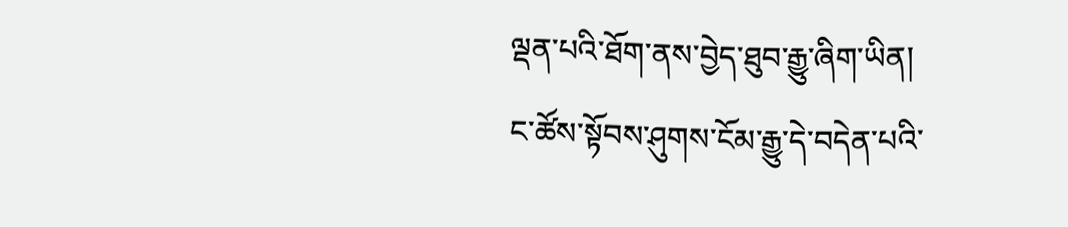ལྡན་པའི་ཐོག་ནས་བྱེད་ཐུབ་རྒྱུ་ཞིག་ཡིན།
ང་ཚོས་སྟོབས་ཤུགས་ངོམ་རྒྱུ་དེ་བདེན་པའི་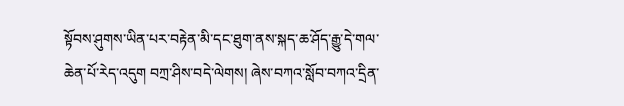སྟོབས་ཤུགས་ཡིན་པར་བརྟེན་མི་དང་ཐུག་ནས་སྐད་ཆ་ཤོད་རྒྱུ་དེ་གལ་ཆེན་པོ་རེད་འདུག བཀྲ་ཤིས་བདེ་ལེགས། ཞེས་བཀའ་སློབ་བཀའ་དྲིན་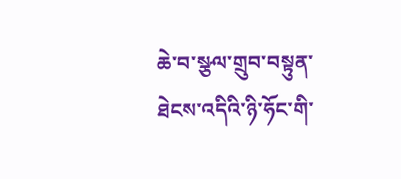ཆེ་བ་སྩལ་གྲུབ་བསྟུན་ཐེངས་འདིའི་ཉི་ཧོང་གི་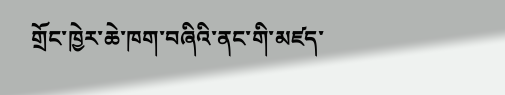གྲོང་ཁྱེར་ཆེ་ཁག་བཞིའི་ནང་གི་མཛད་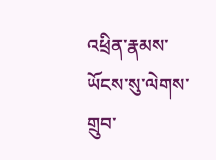འཕྲིན་རྣམས་ཡོངས་སུ་ལེགས་གྲུབ་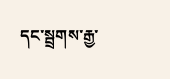དང་སྦྲགས་རྒྱ་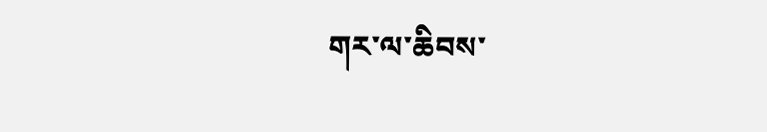གར་ལ་ཆིབས་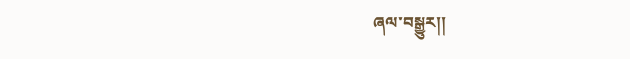ཞལ་བསྒྱུར།།